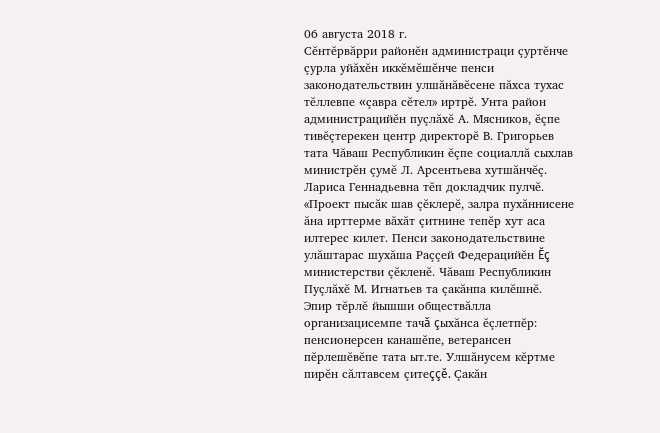06 августа 2018 г.
Сĕнтĕрвăрри районĕн администраци çуртĕнче çурла уйăхĕн иккĕмĕшĕнче пенси законодательствин улшăнăвĕсене пăхса тухас тĕллевпе «çавра сĕтел» иртрĕ. Унта район администрацийĕн пуçлăхĕ А. Мясников, ĕçпе тивĕçтерекен центр директорĕ В. Григорьев тата Чăваш Республикин ĕçпе социаллă сыхлав министрĕн çумĕ Л. Арсентьева хутшăнчĕç.
Лариса Геннадьевна тĕп докладчик пулчĕ. «Проект пысăк шав çĕклерĕ, залра пухăннисене ăна ирттерме вăхăт çитнине тепĕр хут аса илтерес килет. Пенси законодательствине улăштарас шухăша Раççей Федерацийĕн Ĕç министерстви çĕкленĕ. Чăваш Республикин Пуçлăхĕ М. Игнатьев та çакăнпа килĕшнĕ.
Эпир тĕрлĕ йышши обществăлла организацисемпе тачă çыхăнса ĕçлетпĕр: пенсионерсен канашĕпе, ветерансен пĕрлешĕвĕпе тата ыт.те. Улшăнусем кĕртме пирĕн сăлтавсем çитеççĕ. Çакăн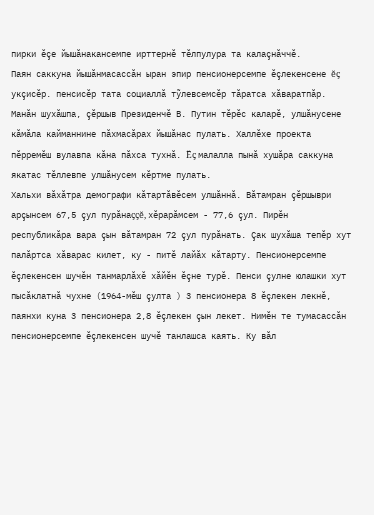пирки ĕçе йышăнакансемпе ирттернĕ тĕлпулура та калаçнăччĕ.
Паян саккуна йышăнмасассăн ыран эпир пенсионерсемпе ĕçлекенсене ĕç укçисĕр. пенсисĕр тата социаллă тỹлевсемсĕр тăратса хăваратпăр. Манăн шухăшпа, çĕршыв Президенчĕ В. Путин тĕрĕс каларĕ, улшăнусене кăмăла кайманнине пăхмасăрах йышăнас пулать. Халлĕхе проекта пĕрремĕш вулавпа кăна пăхса тухнă. Ĕç малалла пынă хушăра саккуна якатас тĕллевпе улшăнусем кĕртме пулать.
Хальхи вăхăтра демографи кăтартăвĕсем улшăннă. Вăтамран çĕршыври арçынсем 67,5 çул пурăнаççĕ, хĕрарăмсем - 77,6 çул. Пирĕн республикăра вара çын вăтамран 72 çул пурăнать. Çак шухăша тепĕр хут палăртса хăварас килет, ку - питĕ лайăх кăтарту. Пенсионерсемпе ĕçлекенсен шучĕн танмарлăхĕ хăйĕн ĕçне турĕ. Пенси çулне юлашки хут пысăклатнă чухне (1964-мĕш çулта ) 3 пенсионера 8 ĕçлекен лекнĕ, паянхи куна 3 пенсионера 2,8 ĕçлекен çын лекет. Нимĕн те тумасассăн пенсионерсемпе ĕçлекенсен шучĕ танлашса каять. Ку вăл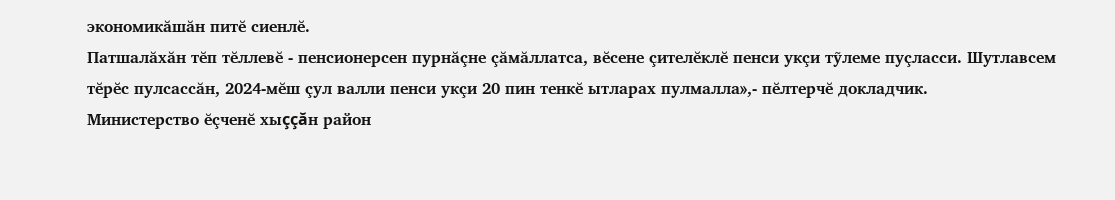экономикăшăн питĕ сиенлĕ.
Патшалăхăн тĕп тĕллевĕ - пенсионерсен пурнăçне çăмăллатса, вĕсене çителĕклĕ пенси укçи тỹлеме пуçласси. Шутлавсем тĕрĕс пулсассăн, 2024-мĕш çул валли пенси укçи 20 пин тенкĕ ытларах пулмалла»,- пĕлтерчĕ докладчик.
Министерство ĕçченĕ хыççăн район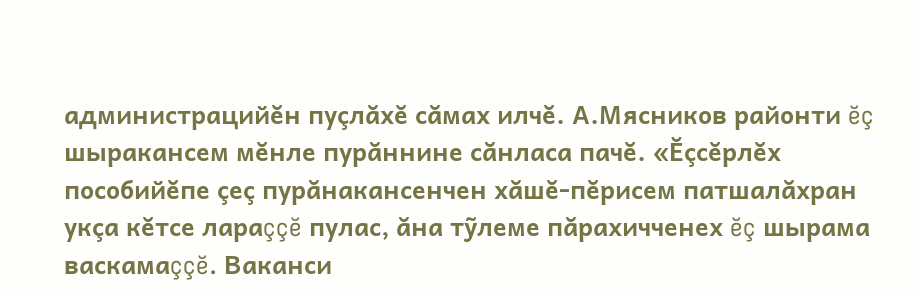администрацийĕн пуçлăхĕ сăмах илчĕ. А.Мясников районти ĕç шыракансем мĕнле пурăннине сăнласа пачĕ. «Ĕçсĕрлĕх пособийĕпе çеç пурăнакансенчен хăшĕ-пĕрисем патшалăхран укçа кĕтсе лараççĕ пулас, ăна тỹлеме пăрахичченех ĕç шырама васкамаççĕ. Ваканси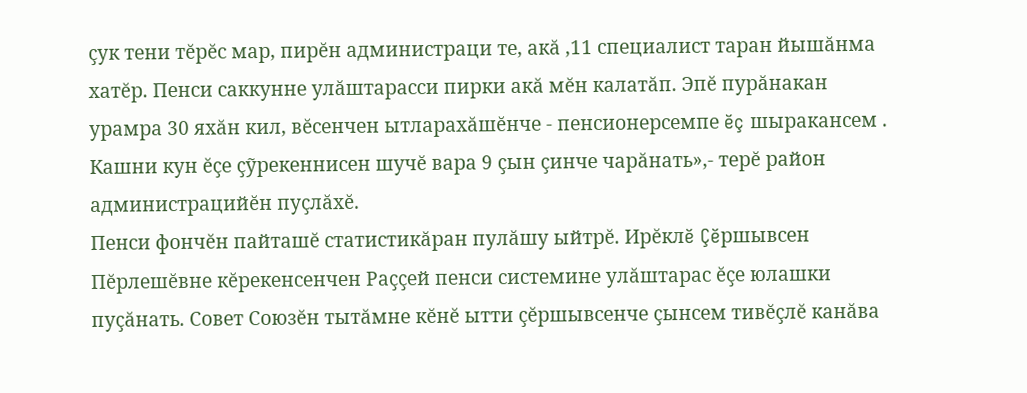çук тени тĕрĕс мар, пирĕн администраци те, акă ,11 специалист таран йышăнма хатĕр. Пенси саккунне улăштарасси пирки акă мĕн калатăп. Эпĕ пурăнакан урамра 30 яхăн кил, вĕсенчен ытларахăшĕнче - пенсионерсемпе ĕç шыракансем . Кашни кун ĕçе çỹрекеннисен шучĕ вара 9 çын çинче чарăнать»,- терĕ район администрацийĕн пуçлăхĕ.
Пенси фончĕн пайташĕ статистикăран пулăшу ыйтрĕ. Ирĕклĕ Çĕршывсен Пĕрлешĕвне кĕрекенсенчен Раççей пенси системине улăштарас ĕçе юлашки пуçăнать. Совет Союзĕн тытăмне кĕнĕ ытти çĕршывсенче çынсем тивĕçлĕ канăва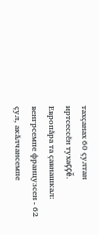тахçанах 60 çултан иртсессĕн тухаççĕ. Европăра та çавнашкал: венгрсемпе французсен - 62 çул, акăлчансемпе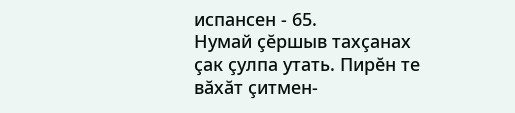испансен - 65.
Нумай çĕршыв тахçанах çак çулпа утать. Пирĕн те вăхăт çитмен-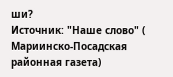ши?
Источник: "Наше слово" ( Мариинско-Посадская районная газета)